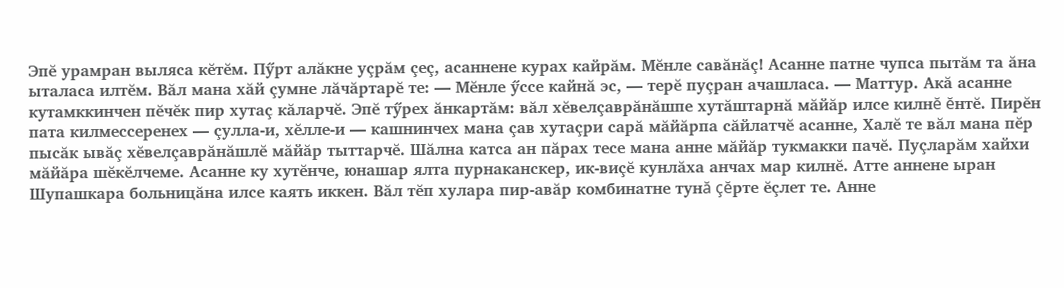Эпĕ урамран выляса кĕтĕм. Пӳрт алăкне уçрăм çеç, асаннене курах кайрăм. Мĕнле савăнăç! Асанне патне чупса пытăм та ăна ыталаса илтĕм. Вăл мана хăй çумне лăчăртарĕ те: — Мĕнле ӳссе кайнă эс, — терĕ пуçран ачашласа. — Маттур. Акă асанне кутамккинчен пĕчĕк пир хутаç кăларчĕ. Эпĕ тӳрех ăнкартăм: вăл хĕвелçаврăнăшпе хутăштарнă мăйăр илсе килнĕ ĕнтĕ. Пирĕн пата килмессеренех — çулла-и, хĕлле-и — кашнинчех мана çав хутаçри сарă мăйăрпа сăйлатчĕ асанне, Халĕ те вăл мана пĕр пысăк ывăç хĕвелçаврăнăшлĕ мăйăр тыттарчĕ. Шăлна катса ан пăрах тесе мана анне мăйăр тукмакки пачĕ. Пуçларăм хайхи мăйăра шĕкĕлчеме. Асанне ку хутĕнче, юнашар ялта пурнаканскер, ик-виçĕ кунлăха анчах мар килнĕ. Атте аннене ыран Шупашкара больницăна илсе каять иккен. Вăл тĕп хулара пир-авăр комбинатне тунă çĕрте ĕçлет те. Анне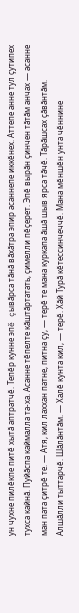ун чухне пилĕкпе питĕ хытă аптратчĕ. Тепĕр кунне эпĕ çывăрса тăнă вăхăтра эпир асаннепе иккĕнех. Аттепе анне тул çутипех тухса кайнă. Пуйăспа каймалла та-ха. Асанне тĕпелте кăштăртатать, çимелли пĕçерет. Эпĕ вырăн çинчен тăтăм анчах — асанне ман пата çитрĕ те. — Атя, кил лаххан патне, питна çу, — терĕ те мана куркапа ăшă шыв ярса тăчĕ. Тăрăшсах çăвăнтăм. Алшăлли тыттарчĕ. Шăлăнтăм. — Халĕ кунта кил, — терĕ. Хăй Турă кĕтессинчеччĕ. Мана мĕншĕн унта чĕннине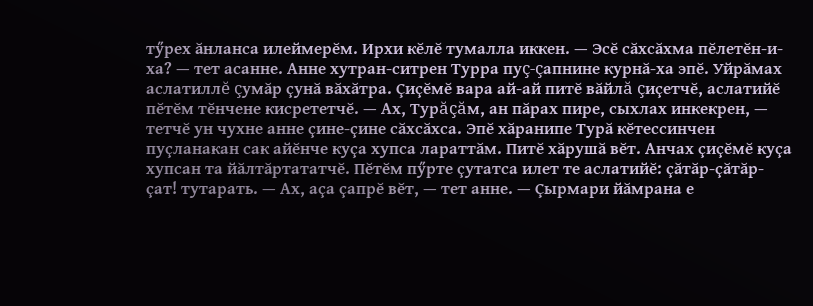тӳрех ăнланса илеймерĕм. Ирхи кĕлĕ тумалла иккен. — Эсĕ сăхсăхма пĕлетĕн-и-ха? — тет асанне. Анне хутран-ситрен Турра пуç-çапнине курнă-ха эпĕ. Уйрăмах аслатиллĕ çумăр çунă вăхăтра. Çиçĕмĕ вара ай-ай питĕ вăйлă çиçетчĕ, аслатийĕ пĕтĕм тĕнчене кисрететчĕ. — Ах, Турăçăм, ан пăрах пире, сыхлах инкекрен, — тетчĕ ун чухне анне çине-çине сăхсăхса. Эпĕ хăранипе Турă кĕтессинчен пуçланакан сак айĕнче куçа хупса лараттăм. Питĕ хăрушă вĕт. Анчах çиçĕмĕ куçа хупсан та йăлтăртататчĕ. Пĕтĕм пӳрте çутатса илет те аслатийĕ: çăтăр-çăтăр-çат! тутарать. — Ах, аçа çапрĕ вĕт, — тет анне. — Çырмари йăмрана е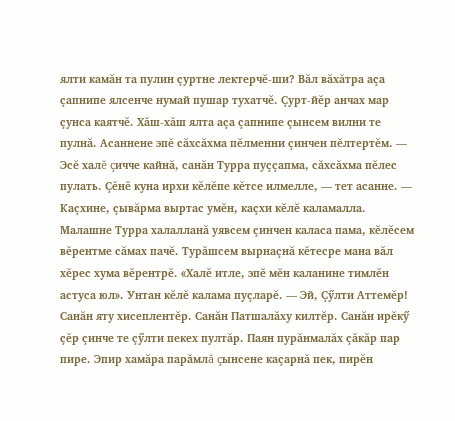ялти камăн та пулин çуртне лектерчĕ-ши? Вăл вăхăтра аçа çапнипе ялсенче нумай пушар тухатчĕ. Çурт-йĕр анчах мар çунса каятчĕ. Хăш-хăш ялта аçа çапнипе çынсем вилни те пулнă. Асаннене эпĕ сăхсăхма пĕлменни çинчен пĕлтертĕм. — Эсĕ халĕ çичче кайнă, санăн Турра пуççапма, сăхсăхма пĕлес пулать. Çĕнĕ куна ирхи кĕлĕпе кĕтсе илмелле, — тет асанне. — Каçхине, çывăрма выртас умĕн, каçхи кĕлĕ каламалла. Малашне Турра халалланă уявсем çинчен каласа пама, кĕлĕсем вĕрентме сăмах пачĕ. Турăшсем вырнаçнă кĕтесре мана вăл хĕрес хума вĕрентрĕ. «Халĕ итле, эпĕ мĕн каланине тимлĕн астуса юл». Унтан кĕлĕ калама пуçларĕ. — Эй, Çӳлти Аттемĕр! Санăн яту хисеплентĕр. Санăн Патшалăху килтĕр. Санăн ирĕкӳ çĕр çинче те çӳлти пекех пултăр. Паян пурăнмалăх çăкăр пар пире. Эпир хамăра парăмлă çынсене каçарнă пек, пирĕн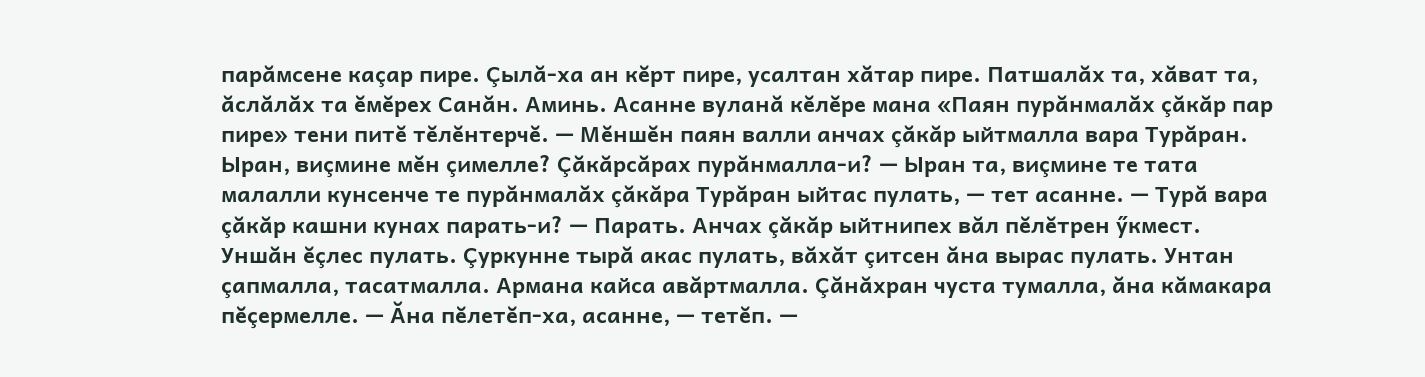парăмсене каçар пире. Çылă-ха ан кĕрт пире, усалтан хăтар пире. Патшалăх та, хăват та, ăслăлăх та ĕмĕрех Санăн. Аминь. Асанне вуланă кĕлĕре мана «Паян пурăнмалăх çăкăр пар пире» тени питĕ тĕлĕнтерчĕ. — Мĕншĕн паян валли анчах çăкăр ыйтмалла вара Турăран. Ыран, виçмине мĕн çимелле? Çăкăрсăрах пурăнмалла-и? — Ыран та, виçмине те тата малалли кунсенче те пурăнмалăх çăкăра Турăран ыйтас пулать, — тет асанне. — Турă вара çăкăр кашни кунах парать-и? — Парать. Анчах çăкăр ыйтнипех вăл пĕлĕтрен ӳкмест. Уншăн ĕçлес пулать. Çуркунне тырă акас пулать, вăхăт çитсен ăна вырас пулать. Унтан çапмалла, тасатмалла. Армана кайса авăртмалла. Çăнăхран чуста тумалла, ăна кăмакара пĕçермелле. — Ăна пĕлетĕп-ха, асанне, — тетĕп. —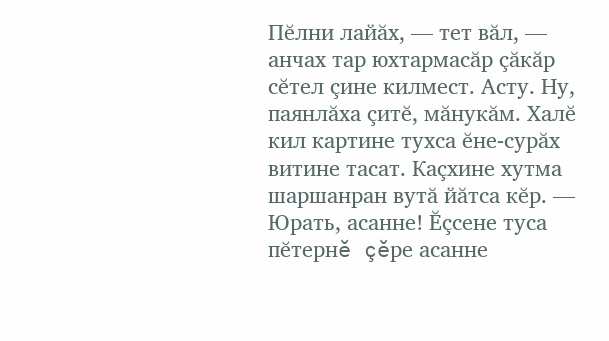Пĕлни лайăх, — тет вăл, — анчах тар юхтармасăр çăкăр сĕтел çине килмест. Асту. Ну, паянлăха çитĕ, мăнукăм. Халĕ кил картине тухса ĕне-сурăх витине тасат. Каçхине хутма шаршанран вутă йăтса кĕр. — Юрать, асанне! Ĕçсене туса пĕтернĕ çĕре асанне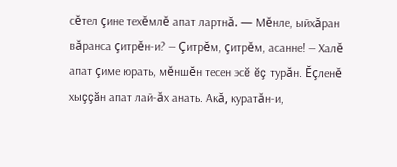сĕтел çине техĕмлĕ апат лартнă. — Мĕнле, ыйхăран вăранса çитрĕн-и? — Çитрĕм, çитрĕм, асанне! — Халĕ апат çиме юрать, мĕншĕн тесен эсĕ ĕç турăн. Ĕçленĕ хыççăн апат лай-ăх анать. Акă, куратăн-и,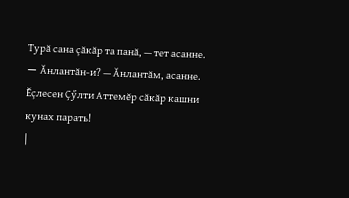Турă сана çăкăр та панă, — тет асанне. — Ăнлантăн-и? — Ăнлантăм, асанне. Ĕçлесен Çӳлти Аттемĕр сăкăр кашни кунах парать!
|